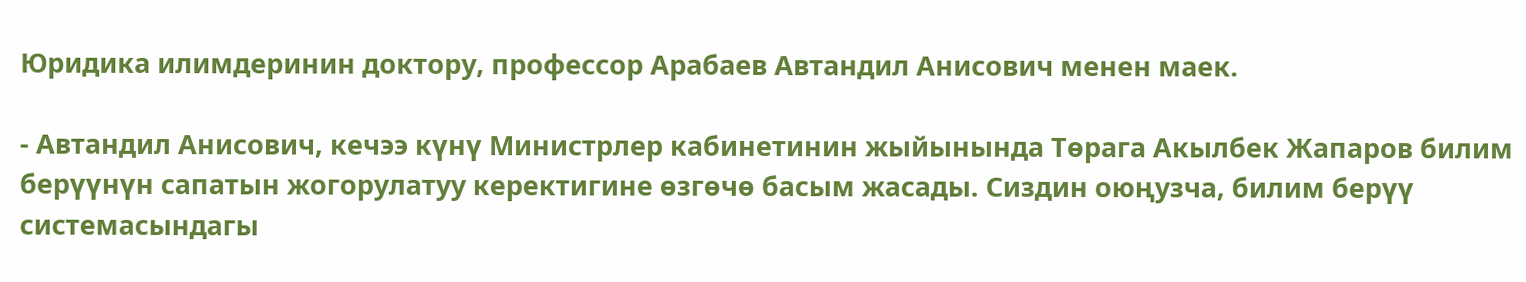Юридика илимдеринин доктору, профессор Арабаев Автандил Анисович менен маек.

- Автандил Анисович, кечээ күнү Министрлер кабинетинин жыйынында Төрага Акылбек Жапаров билим берүүнүн сапатын жогорулатуу керектигине өзгөчө басым жасады. Сиздин оюңузча, билим берүү системасындагы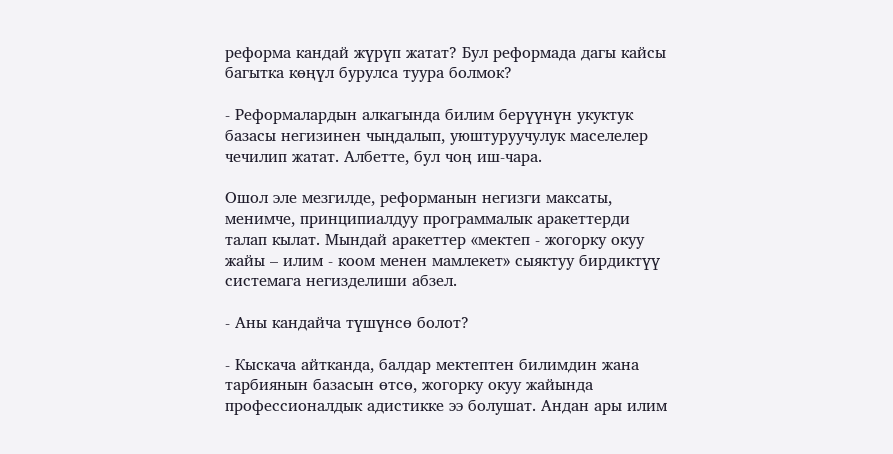реформа кандай жүрүп жатат? Бул реформада дагы кайсы багытка көңүл бурулса туура болмок?

- Реформалардын алкагында билим берүүнүн укуктук базасы негизинен чыңдалып, уюштуруучулук маселелер чечилип жатат. Албетте, бул чоң иш-чара.

Ошол эле мезгилде, реформанын негизги максаты, менимче, принципиалдуу программалык аракеттерди талап кылат. Мындай аракеттер «мектеп - жогорку окуу жайы – илим - коом менен мамлекет» сыяктуу бирдиктүү системага негизделиши абзел.

- Аны кандайча түшүнсө болот?

- Кыскача айтканда, балдар мектептен билимдин жана тарбиянын базасын өтсө, жогорку окуу жайында профессионалдык адистикке ээ болушат. Андан ары илим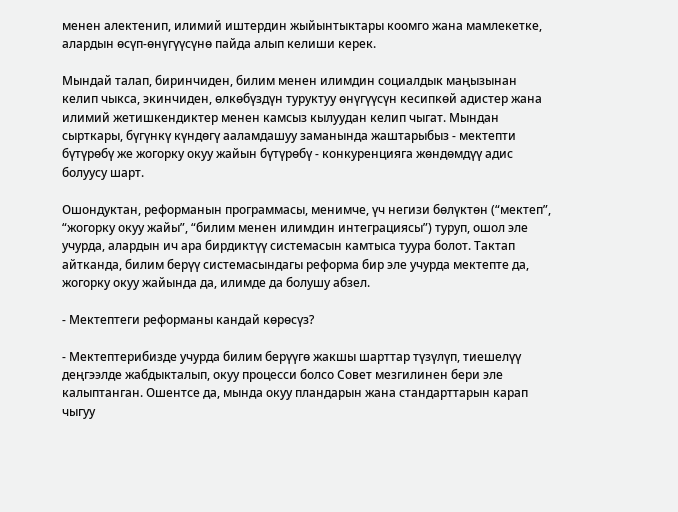менен алектенип, илимий иштердин жыйынтыктары коомго жана мамлекетке, алардын өсүп-өнүгүүсүнө пайда алып келиши керек.

Мындай талап, биринчиден, билим менен илимдин социалдык маңызынан келип чыкса, экинчиден, өлкөбүздүн туруктуу өнүгүүсүн кесипкөй адистер жана илимий жетишкендиктер менен камсыз кылуудан келип чыгат. Мындан сырткары, бүгүнкү күндөгү ааламдашуу заманында жаштарыбыз - мектепти бүтүрөбү же жогорку окуу жайын бүтүрөбү - конкуренцияга жөндөмдүү адис болуусу шарт.

Ошондуктан, реформанын программасы, менимче, үч негизи бөлүктөн (“мектеп”, “жогорку окуу жайы”, “билим менен илимдин интеграциясы”) туруп, ошол эле учурда, алардын ич ара бирдиктүү системасын камтыса туура болот. Тактап айтканда, билим берүү системасындагы реформа бир эле учурда мектепте да, жогорку окуу жайында да, илимде да болушу абзел.

- Мектептеги реформаны кандай көрөсүз?

- Мектептерибизде учурда билим берүүгө жакшы шарттар түзүлүп, тиешелүү деңгээлде жабдыкталып, окуу процесси болсо Совет мезгилинен бери эле калыптанган. Ошентсе да, мында окуу пландарын жана стандарттарын карап чыгуу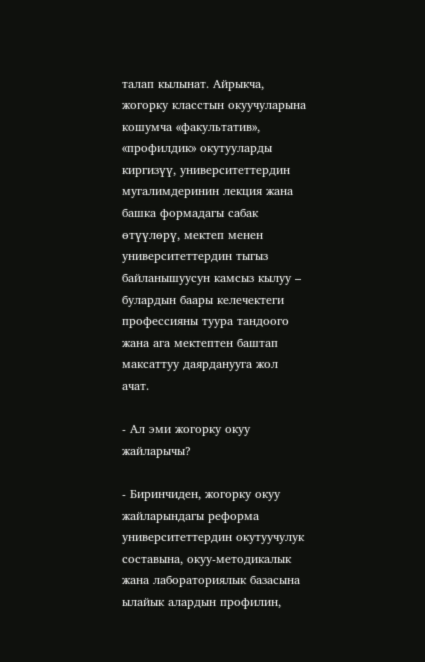талап кылынат. Айрыкча, жогорку класстын окуучуларына кошумча «факультатив», «профилдик» окутууларды киргизүү, университеттердин мугалимдеринин лекция жана башка формадагы сабак өтүүлөрү, мектеп менен университеттердин тыгыз байланышуусун камсыз кылуу – булардын баары келечектеги профессияны туура тандоого жана ага мектептен баштап максаттуу даярданууга жол ачат.

- Ал эми жогорку окуу жайларычы?

- Биринчиден, жогорку окуу жайларындагы реформа университеттердин окутуучулук составына, окуу-методикалык жана лабораториялык базасына ылайык алардын профилин,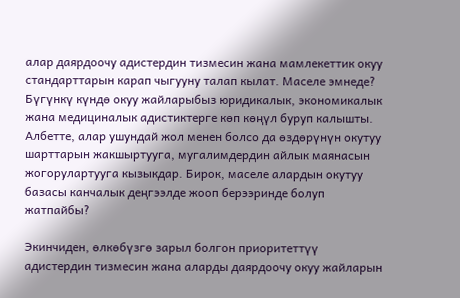алар даярдоочу адистердин тизмесин жана мамлекеттик окуу стандарттарын карап чыгууну талап кылат. Маселе эмнеде? Бүгүнкү күндө окуу жайларыбыз юридикалык, экономикалык жана медициналык адистиктерге көп көңүл буруп калышты. Албетте, алар ушундай жол менен болсо да өздөрүнүн окутуу шарттарын жакшыртууга, мугалимдердин айлык маянасын жогорулартууга кызыкдар. Бирок, маселе алардын окутуу базасы канчалык деңгээлде жооп берээринде болуп жатпайбы?

Экинчиден, өлкөбүзгө зарыл болгон приоритеттүү адистердин тизмесин жана аларды даярдоочу окуу жайларын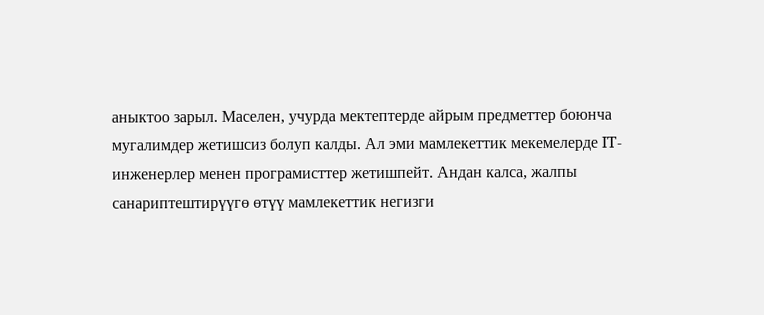аныктоо зарыл. Маселен, учурда мектептерде айрым предметтер боюнча мугалимдер жетишсиз болуп калды. Ал эми мамлекеттик мекемелерде IT-инженерлер менен програмисттер жетишпейт. Андан калса, жалпы санариптештирүүгө өтүү мамлекеттик негизги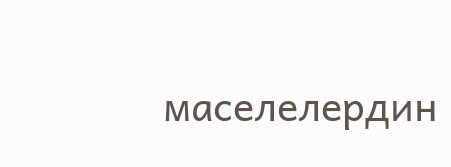маселелердин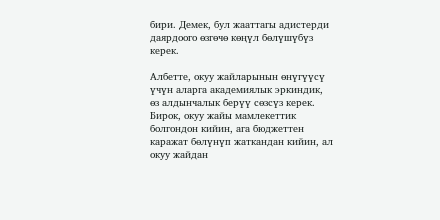бири. Демек, бул жааттагы адистерди даярдоого өзгөчө көңүл бөлүшүбүз керек.

Албетте, окуу жайларынын өнүгүүсү үчүн аларга академиялык эркиндик, өз алдынчалык берүү сөзсүз керек. Бирок, окуу жайы мамлекеттик болгондон кийин, ага бюджеттен каражат бөлүнүп жаткандан кийин, ал окуу жайдан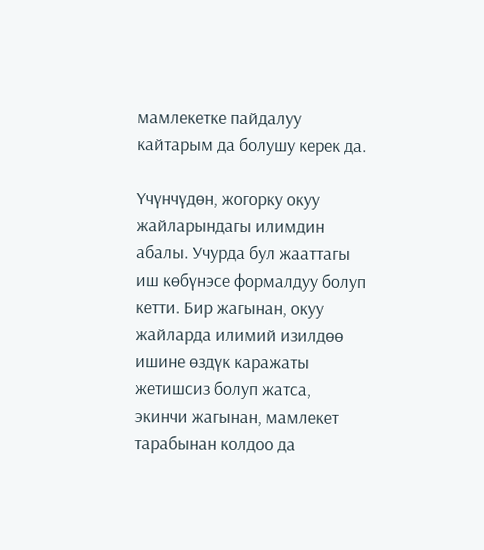мамлекетке пайдалуу кайтарым да болушу керек да.

Үчүнчүдөн, жогорку окуу жайларындагы илимдин абалы. Учурда бул жааттагы иш көбүнэсе формалдуу болуп кетти. Бир жагынан, окуу жайларда илимий изилдөө ишине өздүк каражаты жетишсиз болуп жатса, экинчи жагынан, мамлекет тарабынан колдоо да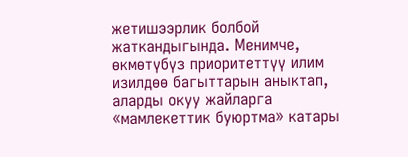жетишээрлик болбой жаткандыгында. Менимче, өкмөтүбүз приоритеттүү илим изилдөө багыттарын аныктап, аларды окуу жайларга «мамлекеттик буюртма» катары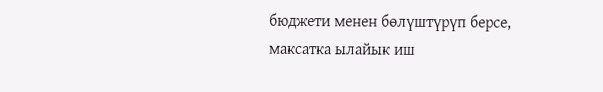бюджети менен бөлүштүрүп берсе, максатка ылайык иш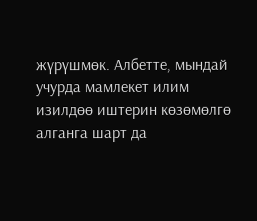жүрүшмөк. Албетте, мындай учурда мамлекет илим изилдөө иштерин көзөмөлгө алганга шарт да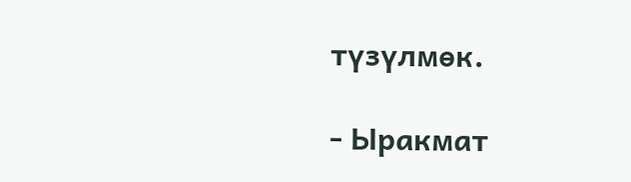түзүлмөк.

- Ыракмат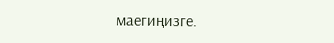маегиңизге.